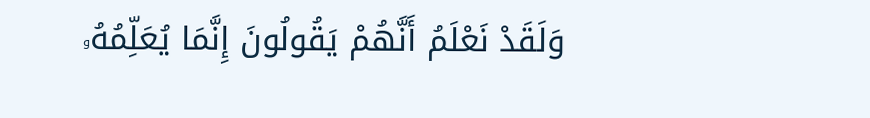وَلَقَدْ نَعْلَمُ أَنَّهُمْ يَقُولُونَ إِنَّمَا يُعَلِّمُهُۥ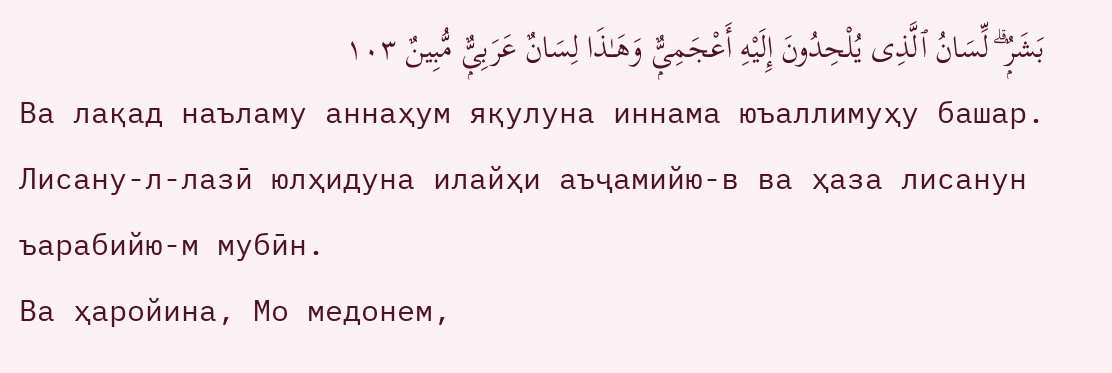بَشَرٌۭ ۗ لِّسَانُ ٱلَّذِى يُلْحِدُونَ إِلَيْهِ أَعْجَمِىٌّۭ وَهَـٰذَا لِسَانٌ عَرَبِىٌّۭ مُّبِينٌ ١٠٣
Ва лақад наъламу аннаҳум яқулуна иннама юъаллимуҳу башар. Лисану-л-лазӣ юлҳидуна илайҳи аъҷамийю-в ва ҳаза лисанун ъарабийю-м мубӣн.
Ва ҳаройина, Мо медонем,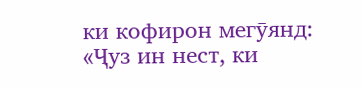ки кофирон мегӯянд: «Ҷуз ин нест, ки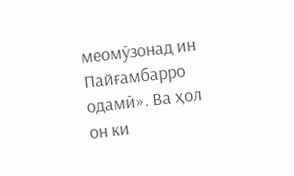меомӯзонад ин Пайғамбарро одамӣ». Ва ҳол он ки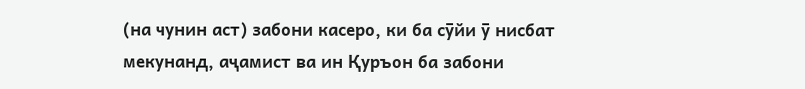(на чунин аст) забони касеро, ки ба сӯйи ӯ нисбат мекунанд, аҷамист ва ин Қуръон ба забони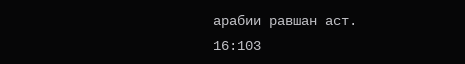арабии равшан аст.
16:103